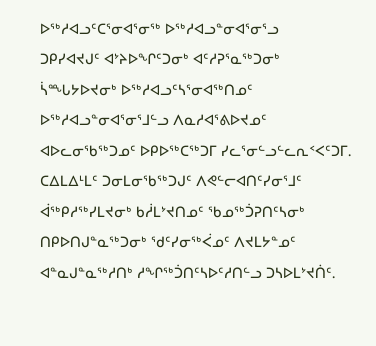ᐅᖅᓱᐊᓗᑦᑕᕐᓂᐊᕐᓂᖅ ᐅᖅᓱᐊᓗᓐᓂᐊᕐᓂᕐᓗ
ᑐᑭᓯᐊᔪᒍᑦ ᐊᔾᔨᐅᖏᑦᑐᓂᒃ ᐊᑦᓱᕈᕐᓇᖅᑐᓂᒃ ᓵᙵᔭᐅᔪᓂᒃ ᐅᖅᓱᐊᓗᑦᓴᕐᓂᐊᖅᑎᓄᑦ ᐅᖅᓱᐊᓗᓐᓂᐊᕐᓂᕐᒧᓪᓗ ᐱᓇᓱᐊᕐᕕᐅᔪᓄᑦ ᐊᐅᓚᓂᖃᖅᑐᓄᑦ ᐅᑭᐅᖅᑕᖅᑐᒥ ᓯᓚᕐᓂᓪᓗᓪᓚᕆᑉᐸᑦᑐᒥ. ᑕᐃᒪᐃᒻᒪᑦ ᑐᓂᒪᓂᖃᖅᑐᒍᑦ ᐱᕙᓪᓕᐊᑎᑦᓯᓂᕐᒧᑦ ᐋᖅᑭᓱᖅᓯᒪᔪᓂᒃ ᑲᓲᒪᔾᔪᑎᓄᑦ ᖃᓄᖅᑑᕈᑎᑦᓴᓂᒃ ᑎᑭᐅᑎᒍᓐᓇᖅᑐᓂᒃ ᖁᑦᓯᓂᖅᐹᓄᑦ ᐱᔪᒪᔭᓐᓄᑦ ᐊᓐᓇᒍᓐᓇᖅᓱᑎᒃ ᓱᖏᖅᑑᑎᑦᓴᐅᑦᓱᑎᓪᓗ ᑐᓴᐅᒪᔾᔪᑏᑦ.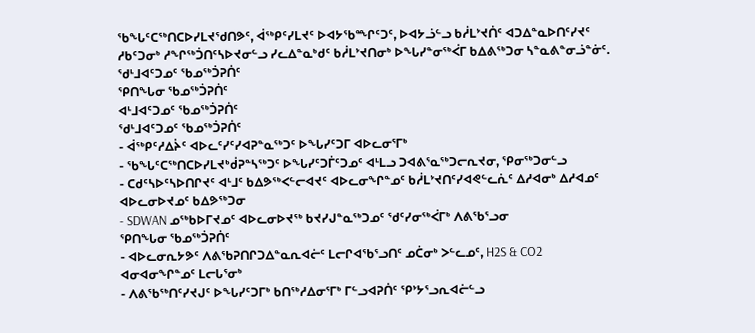ᖃᖓᑦᑕᖅᑎᑕᐅᓯᒪᔪᖁᑎᕗᑦ, ᐋᖅᑭᑦᓯᒪᔪᑦ ᐅᐊᔭᖃᙱᑦᑐᑦ, ᐅᐊᔭᓘᓪᓗ ᑲᓲᒪᔾᔪᑏᑦ ᐊᑐᐃᓐᓇᐅᑎᑦᓯᔪᑦ ᓱᑲᑦᑐᓂᒃ ᓱᖏᖅᑑᑎᑦᓴᐅᔪᓂᓪᓗ ᓯᓚᐃᓐᓇᒃᑯᑦ ᑲᓲᒪᔾᔪᑎᓂᒃ ᐅᖓᓯᓐᓂᖅᐹᒥ ᑲᐃᕕᖅᑐᓂ ᓴᓐᓇᕕᓐᓂᓘᓐᓃᑦ.
ᖁᒻᒧᐊᑦᑐᓄᑦ ᖃᓄᖅᑑᕈᑏᑦ
ᕿᑎᖓᓂ ᖃᓄᖅᑑᕈᑏᑦ
ᐊᒻᒧᐊᑦᑐᓄᑦ ᖃᓄᖅᑑᕈᑏᑦ
ᖁᒻᒧᐊᑦᑐᓄᑦ ᖃᓄᖅᑑᕈᑏᑦ
- ᐋᖅᑭᑦᓱᐃᔩᑦ ᐊᐅᓚᑦᓯᑦᓯᐊᕈᓐᓇᖅᑐᑦ ᐅᖓᓯᑦᑐᒥ ᐊᐅᓚᓂᕐᒥᒃ
- ᖃᖓᑦᑕᖅᑎᑕᐅᓯᒪᔪᒃᑰᕈᓐᓴᖅᑐᑦ ᐅᖓᓯᑦᑐᒦᑦᑐᓄᑦ ᐊᒻᒪᓗ ᑐᐊᕕᕐᓇᖅᑐᓕᕆᔪᓂ, ᕿᓂᖅᑐᓂᓪᓗ
- ᑕᑯᑦᓴᐅᑦᓴᐅᑎᒋᔪᑦ ᐊᒻᒧᑦ ᑲᐃᕗᖅᐸᓪᓕᐊᔪᑦ ᐊᐅᓚᓂᖏᓐᓄᑦ ᑲᓲᒪᔾᔪᑎᑦᓯᐊᕙᓪᓚᕇᑦ ᐃᓱᐊᓂᒃ ᐃᓱᐊᓄᑦ ᐊᐅᓚᓂᐅᔪᓄᑦ ᑲᐃᕗᖅᑐᓂ
- SDWAN ᓄᖅᑲᐅᒥᔪᓄᑦ ᐊᐅᓚᓂᐅᔪᖅ ᑲᔪᓯᒍᓐᓇᖅᑐᓄᑦ ᖁᑦᓯᓂᖅᐹᒥᒃ ᐱᕕᖃᕐᓗᓂ
ᕿᑎᖓᓂ ᖃᓄᖅᑑᕈᑏᑦ
- ᐊᐅᓚᓂᕆᔭᕗᑦ ᐱᕕᖃᕈᑎᒋᑐᐃᓐᓇᕆᐊᓖᑦ ᒪᓕᒋᐊᖃᕐᓗᑎᑦ ᓄᑖᓂᒃ ᐳᓪᓚᓄᑦ, H2S & CO2 ᐊᓂᐊᓂᖏᓐᓄᑦ ᒪᓕᒐᕐᓂᒃ
- ᐱᕕᖃᖅᑎᑦᓯᔪᒍᑦ ᐅᖓᓯᑦᑐᒥᒃ ᑲᑎᖅᓱᐃᓂᕐᒥᒃ ᒥᓪᓗᐊᕈᑏᑦ ᕿᔾᔭᕐᓗᕆᐊᓖᓪᓗ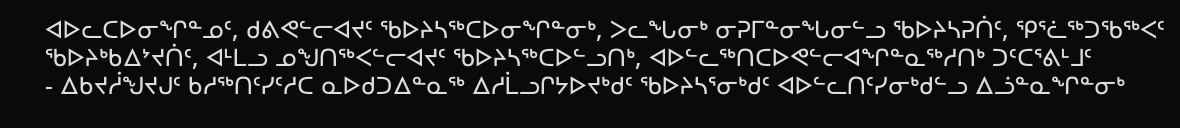ᐊᐅᓚᑕᐅᓂᖏᓐᓄᑦ, ᑯᕕᕙᓪᓕᐊᔪᑦ ᖃᐅᔨᓴᖅᑕᐅᓂᖏᓐᓂᒃ, ᐳᓚᖓᓂᒃ ᓂᕈᒥᓐᓂᖓᓂᓪᓗ ᖃᐅᔨᓴᕈᑏᑦ, ᕿᕐᓛᖅᑐᖃᖅᐸᑦ ᖃᐅᔨᒃᑲᐃᔾᔪᑏᑦ, ᐊᒻᒪᓗ ᓄᖑᑎᖅᐸᓪᓕᐊᔪᑦ ᖃᐅᔨᓴᖅᑕᐅᓪᓗᑎᒃ, ᐊᐅᓪᓚᖅᑎᑕᐅᕙᓪᓕᐊᖏᓐᓇᖅᓱᑎᒃ ᑐᑦᑕᕐᕕᒻᒧᑦ
- ᐃᑲᔪᓲᖑᔪᒍᑦ ᑲᓱᖅᑎᑦᓯᑦᓱᑕ ᓇᐅᑯᑐᐃᓐᓇᖅ ᐃᓱᒫᓗᒋᔭᐅᔪᒃᑯᑦ ᖃᐅᔨᓴᕐᓂᒃᑯᑦ ᐊᐅᓪᓚᑎᑦᓯᓂᒃᑯᓪᓗ ᐃᓘᓐᓇᖏᓐᓂᒃ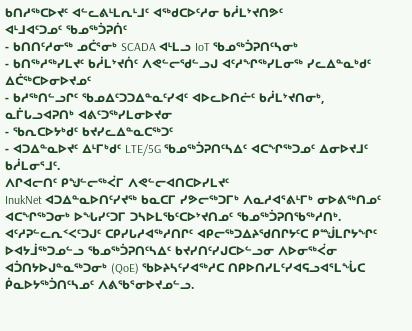ᑲᑎᓱᖅᑕᐅᔪᑦ ᐊᓪᓚᕕᒻᒪᕆᒻᒧᑦ ᐊᖅᑯᑕᐅᑦᓱᓂ ᑲᓲᒪᔾᔪᑎᕗᑦ
ᐊᒻᒧᐊᑦᑐᓄᑦ ᖃᓄᖅᑑᕈᑏᑦ
- ᑲᑎᑎᑦᓱᓂᖅ ᓄᑖᕐᓂᒃ SCADA ᐊᒻᒪᓗ IoT ᖃᓄᖅᑑᕈᑎᑦᓴᓂᒃ
- ᑲᑎᖅᓱᖅᓯᒪᔪᑦ ᑲᓲᒪᔾᔪᑏᑦ ᐱᕙᓪᓕᖁᓪᓗᒍ ᐊᑦᓱᖏᖅᓯᒪᓂᖅ ᓯᓚᐃᓐᓇᒃᑯᑦ ᐃᑖᖅᑕᐅᓂᐅᔪᓄᑦ
- ᑲᓱᖅᑎᓪᓗᒋᑦ ᖃᓄᐃᑦᑐᑐᐃᓐᓇᑦᓯᐊᑦ ᐊᐅᓚᐅᑎᓖᑦ ᑲᓲᒪᔾᔪᑎᓂᒃ, ᓇᒦᒐᓗᐊᕈᑎᒃ ᐊᕕᑦᑐᖅᓯᒪᓂᐅᔪᓂ
- ᖃᕆᑕᐅᔭᒃᑯᑦ ᑲᔪᓯᓚᐃᓐᓇᑕᖅᑐᑦ
- ᐊᑐᐃᓐᓇᐅᔪᑦ ᐃᒻᒥᒃᑯᑦ LTE/5G ᖃᓄᖅᑑᕈᑎᑦᓴᐃᑦ ᐊᑕᖏᖅᑐᓄᑦ ᐃᓂᐅᔪᒧᑦ ᑲᓲᒪᓂᕐᒧᑦ.
ᐱᒋᐊᓕᑎᑦ ᑭᖑᓪᓕᖅᐹᒥ ᐱᕙᓪᓕᐊᑎᑕᐅᓯᒪᔪᑦ
InukNet ᐊᑐᐃᓐᓇᐅᑎᑦᓯᔪᖅ ᑲᓇᑕᒥ ᓯᕗᓕᖅᑐᒥᒃ ᐱᓇᓱᐊᕐᕕᒻᒥᒃ ᓂᐅᕕᖅᑎᓄᑦ ᐊᑕᖏᖅᑐᓂᒃ ᐅᖓᓯᑦᑐᒥ ᑐᓴᐅᒪᖃᑦᑕᐅᔾᔪᑎᓄᑦ ᖃᓄᖅᑑᕈᑎᖃᖅᓱᑎᒃ. ᐊᑦᓱᕈᓪᓚᕆᑉᐸᑦᑐᒍᑦ ᑕᑭᓯᒐᓱᐊᖅᓱᑎᒋᑦ ᐊᑭᓕᖅᑐᐃᔨᖁᑎᒋᔭᑦᑕ ᑭᙴᒪᒋᔭᖏᑦ ᐅᐊᔭᒨᖅᑐᓄᓪᓗ ᖃᓄᖅᑑᕈᑎᑦᓴᐃᑦ ᑲᔪᓯᑎᑦᓯᒍᑕᐅᓪᓗᓂ ᐱᐅᓂᖅᐹᓂ ᐊᑑᑎᔭᐅᒍᓐᓇᖅᑐᓂᒃ (QoE) ᖃᐅᔨᓴᑦᓯᐊᖅᓱᑕ ᑎᑭᐅᑎᓯᒪᑦᓯᐊᕋᓗᐊᕐᒪᖔᑕ ᑮᓇᐅᔭᖅᑑᑎᑦᓴᓄᑦ ᐱᕕᖃᕐᓂᐅᔪᓄᓪᓗ.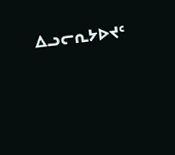ᐃᓗᓕᕆᔭᐅᔪᑦ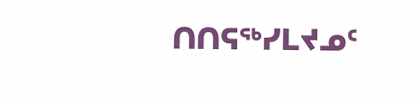ᑎᑎᕋᖅᓯᒪᔪᓄᑦ